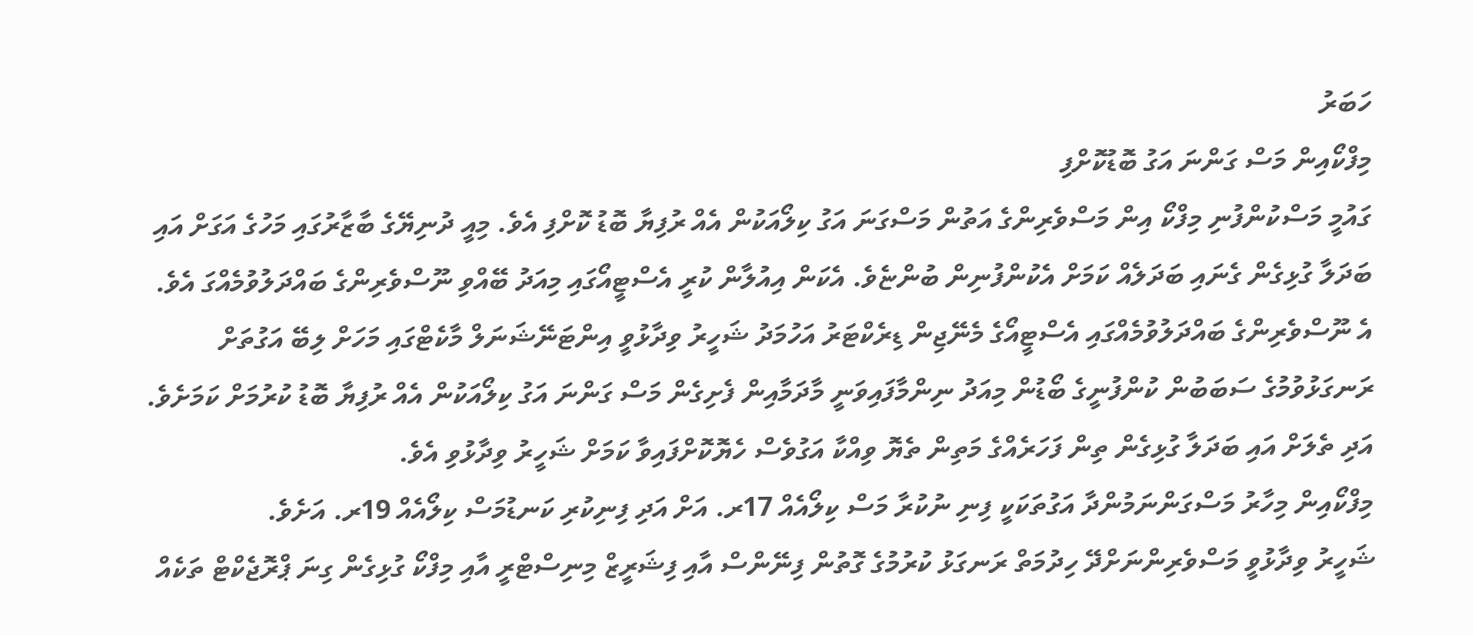ހަބަރު
މިފްކޯއިން މަސް ގަންނަ އަގު ބޮޑުކޮށްފި
ގައުމީ މަސްކުންފުނި މިފްކޯ އިން މަސްވެރިންގެ އަތުން މަސްގަނަ އަގު ކިލޯއަކުން އެއް ރުފިޔާ ބޮޑު ކޮށްފި އެވެ. މިއީ ދުނިޔޭގެ ބާޒާރުގައި މަހުގެ އަގަށް އައި ބަދަލާ ގުޅިގެން ގެނައި ބަދަލެއް ކަމަށް އެކުންފުނިން ބުންޏެވެ. އެކަން އިއުލާން ކުރީ އެސްޓީއޯގައި މިއަދު ބޭއްވި ނޫސްވެރިންގެ ބައްދަލުވުމެއްގަ އެވެ.
އެ ނޫސްވެރިންގެ ބައްދަލުވުމެއްގައި އެސްޓީއޯގެ މެނޭޖިން ޑިރެކްޓަރު އަހުމަދު ޝަހީރު ވިދާޅުވީ އިންޓަނޭޝަނަލް މާކެޓްގައި މަހަށް ލިބޭ އަގުތަށް ރަނގަޅުވުމުގެ ސަބަބުން ކުންފުނީގެ ބޯޑުން މިއަދު ނިންމާފައިވަނީ މާދަމާއިން ފެށިގެން މަސް ގަންނަ އަގު ކިލޯއަކުން އެއް ރުފިޔާ ބޮޑު ކުރުމަށް ކަމަށެވެ. އަދި ތެލަށް އައި ބަދަލާ ގުޅިގެން ތިން ފަހަރެއްގެ މަތިން ތެޔޮ ވިއްކާ އަގުވެސް ހެޔޮކޮށްފައިވާ ކަމަށް ޝަހީރު ވިދާޅުވި އެވެ.
މިފްކޯއިން މިހާރު މަސްގަންނަމުންދާ އަގުތަކަކީ ފިނި ނުކުރާ މަސް ކިލޯއެއް 17ރ. އަށް އަދި ފިނިކުރި ކަނޑުމަސް ކިލޯއެއް 19ރ. އަށެވެ.
ޝަހީރު ވިދާޅުވީ މަސްވެރިންނަށްދޭ ހިދުމަތް ރަނގަޅު ކުރުމުގެ ގޮތުން ފިނޭންސް އާއި ފިޝަރީޒް މިނިސްޓްރީ އާއި މިފްކޯ ގުޅިގެން ގިނަ ޕްރޮޖެކްޓް ތަކެއް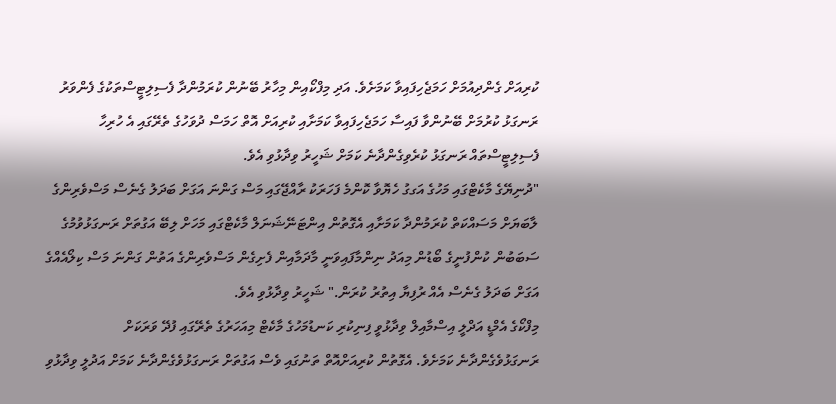ކުރިއަށް ގެންދިއުމަށް ހަމަޖެހިފައިވާ ކަމަށެވެ. އަދި މިފްކޯއިން މިހާރު ބޭނުން ކުރަމުންދާ ފެސިލިޓީސްތަކުގެ ފެންވަރު ރަނގަޅު ކުރުމަށް ބޭނުންވާ ފައިސާ ހަމަޖެހިފައިވާ ކަމަށާއި ކުރިއަށް އޮތް ހަމަސް ދުވަހުގެ ތެރޭގައި އެ ހުރިހާ ފެސިލިޓީސްތައް ރަނގަޅު ކުރެވިގެންދާނެ ކަމަށް ޝަހީރު ވިދާޅުވި އެވެ.
"ދުނިޔޭގެ މާކެޓްގައި މަހުގެ އަގގު ހެޔޮވާ ކޮންމެ ފަހަރަކު ރާއްޖޭގައި މަސް ގަންނަ އަގަށް ބަދަލު ގެނެސް މަސްވެރިންގެ ލާބަޔަށް މަސައްކަތް ކުރަމުންދާ ކަމަށާއި އެގޮތުން އިންޓަނޭޝަނަލް މާކެޓްގައި މަހަށް ލިބޭ އަގުތަށް ރަނގަޅުވުމުގެ ސަބަބުން ކުންފުނީގެ ބޯޑުން މިއަދު ނިންމާފައިވަނީ މާދަމާއިން ފެށިގެން މަސްވެރިންގެ އަތުން ގަންނަ މަސް ކިލޯއެއްގެ އަގަށް ބަދަލު ގެނެސް އެއް ރުފިޔާ އިތުރު ކުރަން." ޝަހީރު ވިދާޅުވި އެވެ.
މިފްކޯގެ އެމްޑީ އަދްލީ އިސްމާއިލް ވިދާޅުވީ ފިނިކުރި ކަނޑުމަހުގެ މާކެޓް މިއަހަރުގެ ތެރޭގައި ފުދޭ ވަރަކަށް ރަނގަޅުވެގެންދާނެ ކަމަށެވެ. އެގޮތުން ކުރިއަށްއޮތް ތަނުގައި ވެސް އަގުތަށް ރަނގަޅުވެގެންދާނެ ކަމަށް އަދުލީ ވިދާޅުވި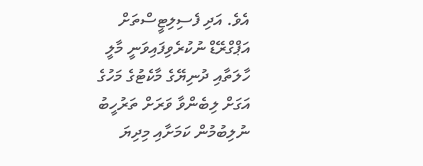އެވެ. އަދި ފެސިލިޓީސްތަށް އަޕްގްރޭޑް ނުކުރެވިފައިވަނީ މާލީ ހާލަތާއި ދުނިޔޭގެ މާކެޓުގެ މަހުގެ އަގަށް ލިބެންވާ ވަރަށް ތަރުހީބު ނުލިބުމުން ކަމަށާއި މިދިޔަ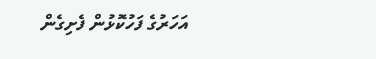އަހަރުގެ ފަހުކޮޅުން ފެށިގެން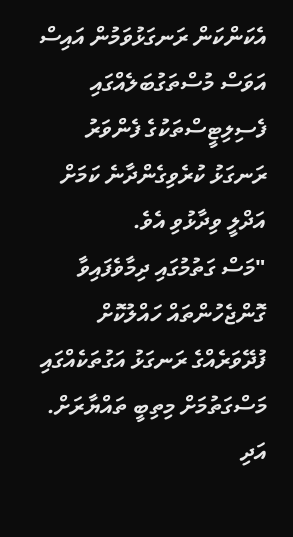އެކަންކަން ރަނގަޅުވަމުން އައިސް އަވަސް މުސްތަގުބަލެއްގައި ފެސިލިޓީސްތަކުގެ ފެންވަރު ރަނގަޅު ކުރެވިގެންދާނެ ކަމަށް އަދްލީ ވިދާޅުވި އެވެ.
"މަސް ގަތުމުގައި ދިމާވެފައިވާ ގޮންޖެހުންތައް ހައްލުކޮށް ފުދޭވަރެއްގެ ރަނގަޅު އަގުތަކެއްގައި މަސްގަތުމަށް މިތިބީ ތައްޔާރަށް. އަދި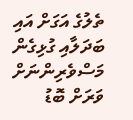ތެލުގެ އަގަށް އައި ބަދަލާއި ގުޅިގެން މަސްވެރިންނަށް ވަރަށް ބޮޑު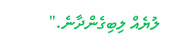ލުޔެއް ލިބިގެންދާނެ."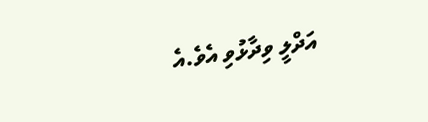އަދްލީ ވިދާޅުވި އެވެ.އެ